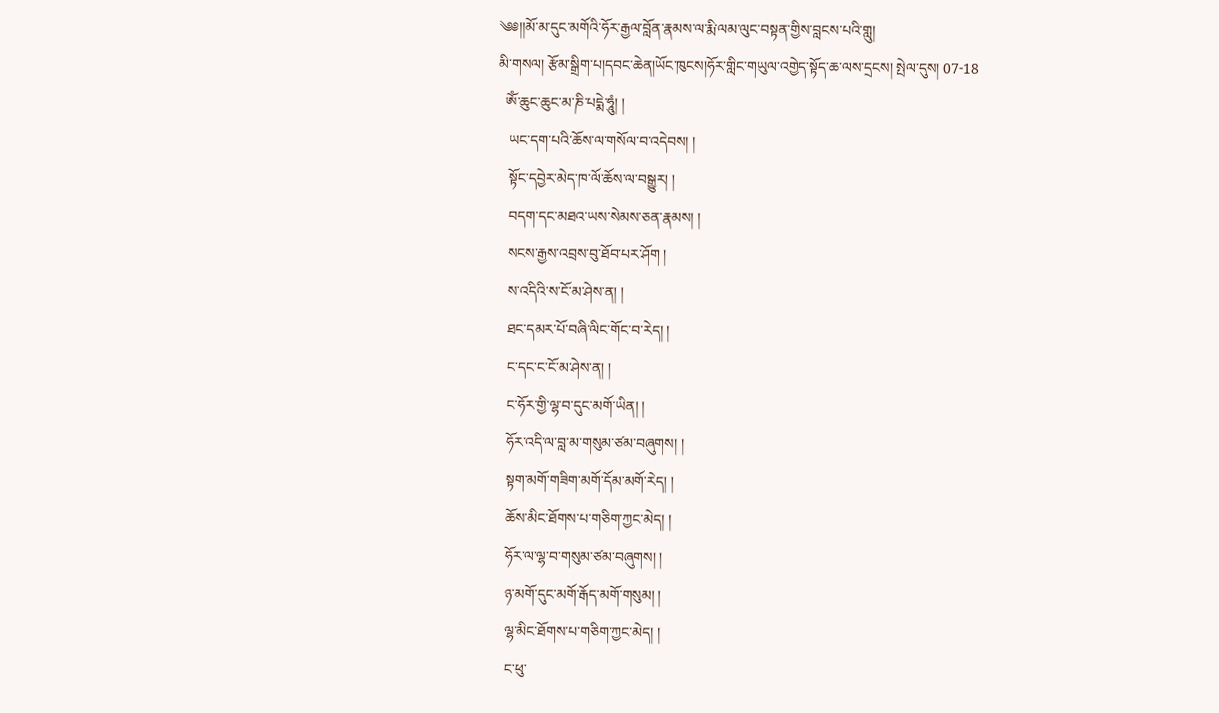༄༅།།མོ་མ་དུང་མགོའི་ཧོར་རྒྱལ་བློན་རྣམས་ལ་རྨི་ལམ་ལུང་བསྟན་གྱིས་བླངས་པའི་གླུ།
མི་གསལ། རྩོམ་སྒྲིག་པ།དབང་ཆེན།ཡོང་ཁུངས།ཧོར་གླིང་གཡུལ་འགྱེད་སྟོད་ཆ་ལས་དྲངས། སྤེལ་དུས། 07-18
  ༀ་ཆུང་ཆུང་མ་ཎི་པདྨེ་ཧཱུཾ། །
   ཡང་དག་པའི་ཆོས་ལ་གསོལ་བ་འདེབས། །
   སྟོང་དབྱེར་མེད་ཁ་ལོ་ཆོས་ལ་བསྒྱུར། །
   བདག་དང་མཐའ་ཡས་སེམས་ཅན་རྣམས། །
   སངས་རྒྱས་འབྲས་བུ་ཐོབ་པར་ཤོག །
   ས་འདིའི་ས་ངོ་མ་ཤེས་ན། །
   ཐང་དམར་པོ་བཞི་ལིང་གོང་བ་རེད། །
   ང་དང་ང་ངོ་མ་ཤེས་ན། །
   ང་ཧོར་གྱི་ལྷ་བ་དུང་མགོ་ཡིན། །
   ཧོར་འདི་ལ་བླ་མ་གསུམ་ཙམ་བཞུགས། །
   སྟག་མགོ་གཟིག་མགོ་དོམ་མགོ་རེད། །
   ཆོས་མིང་ཐོགས་པ་གཅིག་ཀྱང་མེད། །
   ཧོར་ལ་ལྷ་བ་གསུམ་ཙམ་བཞུགས། །
   ཉ་མགོ་དུང་མགོ་རྒོད་མགོ་གསུམ། །
   ལྷ་མིང་ཐོགས་པ་གཅིག་ཀྱང་མེད། །
   ང་ཕུ་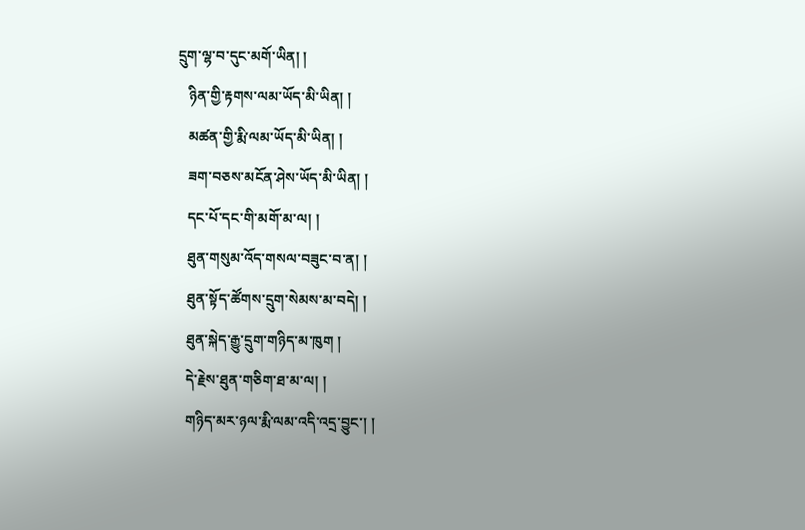དྲུག་ལྷ་བ་དུང་མགོ་ཡིན། །
   ཉིན་གྱི་རྟགས་ལམ་ཡོད་མི་ཡིན། །
   མཚན་གྱི་རྨི་ལམ་ཡོད་མི་ཡིན། །
   ཟག་བཅས་མངོན་ཤེས་ཡོད་མི་ཡིན། །
   དང་པོ་དང་གི་མགོ་མ་ལ། །
   ཐུན་གསུམ་འོད་གསལ་བཟུང་བ་ན། །
   ཐུན་སྟོད་ཚོགས་དྲུག་སེམས་མ་བདེ། །
   ཐུན་སྐེད་རྒྱུ་དྲུག་གཉིད་མ་ཁུག །
   དེ་རྗེས་ཐུན་གཅིག་ཐ་མ་ལ། །
   གཉིད་མར་ཉལ་རྨི་ལམ་འདི་འདྲ་བྱུང་། །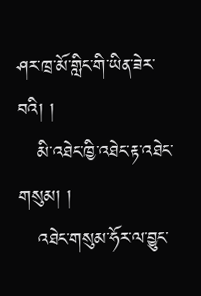ཤར་ཁྲ་མོ་གླིང་གི་ཡིན་ཟེར་བའི། །
   མི་འཐེང་ཁྱི་འཐེང་རྟ་འཐེང་གསུམ། །
   འཐེང་གསུམ་ཧོར་ལ་བྱུང་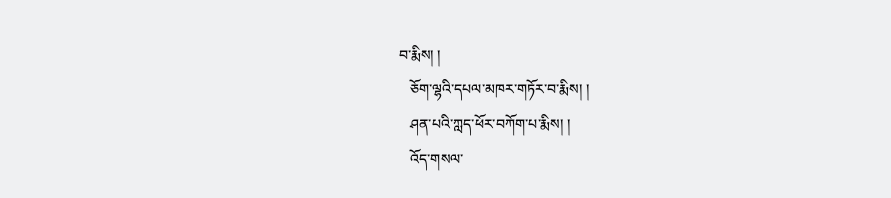བ་རྨིས། །
   ཅོག་ལྷའི་དཔལ་མཁར་གཏོར་བ་རྨིས། །
   ཤན་པའི་ཀླད་ཕོར་བཀོག་པ་རྨིས། །
   འོད་གསལ་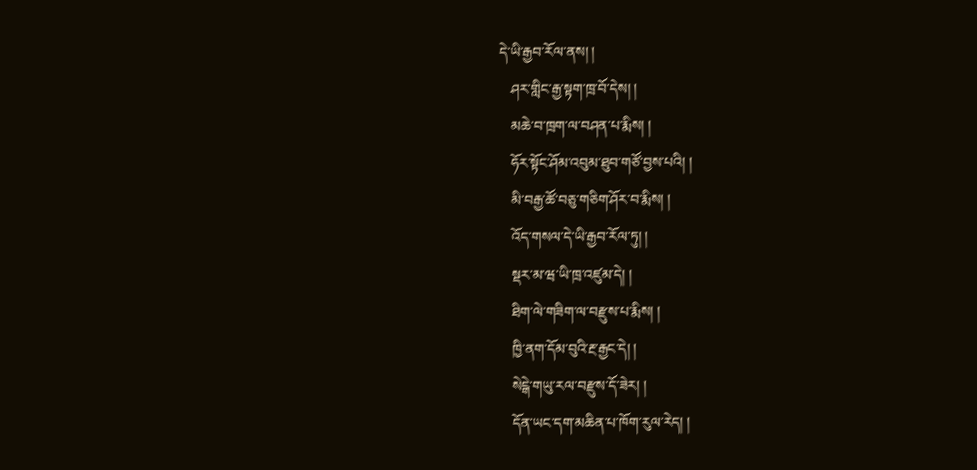དེ་ཡི་རྒྱབ་རོལ་ནས། །
   ཤར་གླིང་རྒྱ་སྟག་ཁྲ་བོ་དེས། །
   མཆེ་བ་ཁྲག་ལ་བཤན་པ་རྨིས། །
   ཧོར་སྟོང་ཤོམ་འབུམ་ཐུབ་གཙོ་བྱས་པའི། །
   མི་བརྒྱ་ཚོ་བཅུ་གཅིག་ཤོར་བ་རྨིས། །
   འོད་གསལ་དེ་ཡི་རྒྱབ་རོལ་ཏུ། །
   སྡར་མ་ཝ་ཡི་ཁྲ་འཛུམ་དེ། །
   ཐིག་ལེ་གཟིག་ལ་བརྫུས་པ་རྨིས། །
   ཁྱི་ནག་དོམ་བུའི་རྔ་རྒྱང་དེ། །
   སེངྒེ་གཡུ་རལ་བརྫུས་དོ་ཟེར། །
   དོན་ཡང་དག་མཆིན་པ་ཁོག་རུལ་རེད། །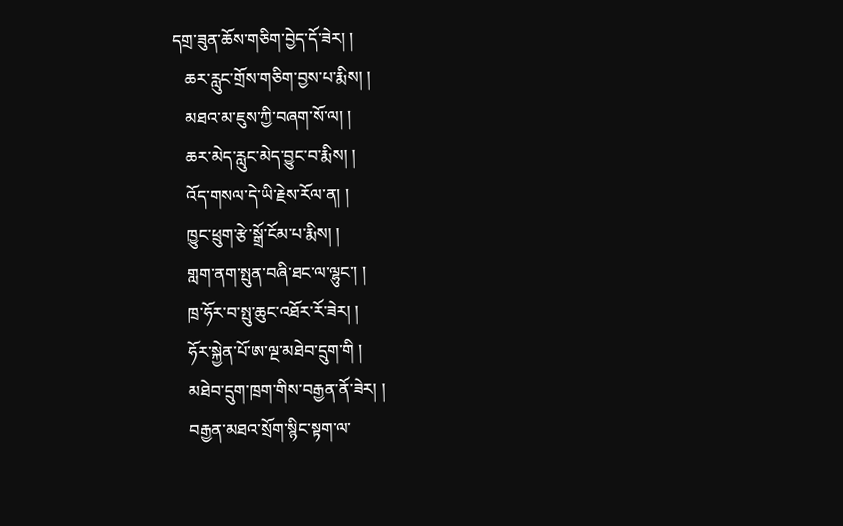དགྲ་ཟུན་ཆོས་གཅིག་བྱེད་དོ་ཟེར། །
   ཆར་རླུང་གྲོས་གཅིག་བྱས་པ་རྨིས། །
   མཐའ་མ་ཇུས་ཀྱི་བཞག་སོ་ལ། །
   ཆར་མེད་རླུང་མེད་བྱུང་བ་རྨིས། །
   འོད་གསལ་དེ་ཡི་རྗེས་རོལ་ན། །
   ཁྱུང་ཕྲུག་རྩེ་སྒྲོ་ངོམ་པ་རྨིས། །
   གླག་ནག་སྤུན་བཞི་ཐང་ལ་ལྷུང་། །
   ཁྲ་ཧོར་བ་སྤུ་ཆུང་འཐོར་རོ་ཟེར། །
   ཧོར་སྐྱེན་པོ་ཨ་ལྔ་མཐེབ་དྲུག་གི །
   མཐེབ་དྲུག་ཁྲག་གིས་བརྒྱན་ནོ་ཟེར། །
   བརྒྱན་མཐའ་སྲོག་སྙིང་སྟག་ལ་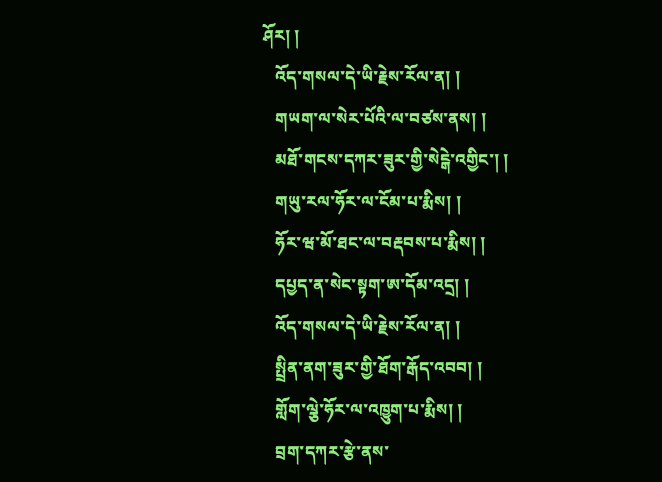ཤོར། །
   འོད་གསལ་དེ་ཡི་རྗེས་རོལ་ན། །
   གཡག་ལ་སེར་པོའི་ལ་བཙས་ནས། །
   མཐོ་གངས་དཀར་ཟུར་གྱི་སེངྒེ་འགྱིང་། །
   གཡུ་རལ་ཧོར་ལ་ངོམ་པ་རྨིས། །
   ཧོར་ཝ་མོ་ཐང་ལ་བརྡབས་པ་རྨིས། །
   དཔྱད་ན་སེང་སྟག་ཨ་དོམ་འདྲ། །
   འོད་གསལ་དེ་ཡི་རྗེས་རོལ་ན། །
   སྤྲིན་ནག་ཟུར་གྱི་ཐོག་རྒོད་འབབ། །
   གློག་ལྕེ་ཧོར་ལ་འཁྱུག་པ་རྨིས། །
   བྲག་དཀར་རྩེ་ནས་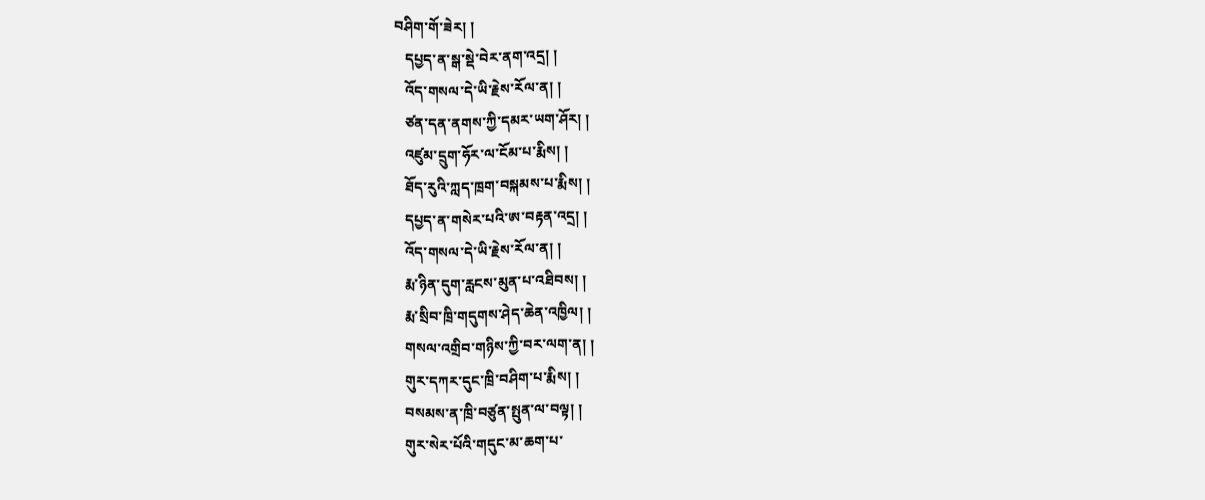བཤིག་གོ་ཟེར། །
   དཔྱད་ན་སྒ་སྡེ་བེར་ནག་འདྲ། །
   འོད་གསལ་དེ་ཡི་རྗེས་རོལ་ན། །
   ཙན་དན་ནགས་ཀྱི་དམར་ཡག་ཤོར། །
   འཛུམ་དྲུག་ཧོར་ལ་ངོམ་པ་རྨིས། །
   ཐོད་རུའི་ཀླད་ཁྲག་བསྐམས་པ་རྨིས། །
   དཔྱད་ན་གསེར་པའི་ཨ་བརྟན་འདྲ། །
   འོད་གསལ་དེ་ཡི་རྗེས་རོལ་ན། །
   རྨ་ཉིན་དུག་རླངས་མུན་པ་འཐིབས། །
   རྨ་སྲིབ་ཁྲི་གདུགས་ཤེད་ཆེན་འཁྱིལ། །
   གསལ་འགྲིབ་གཉིས་ཀྱི་བར་ལག་ན། །
   གུར་དཀར་དུང་ཁྲི་བཤིག་པ་རྨིས། །
   བསམས་ན་ཁྲི་བཙུན་སྤུན་ལ་བལྟ། །
   གུར་སེར་པོའི་གདུང་མ་ཆག་པ་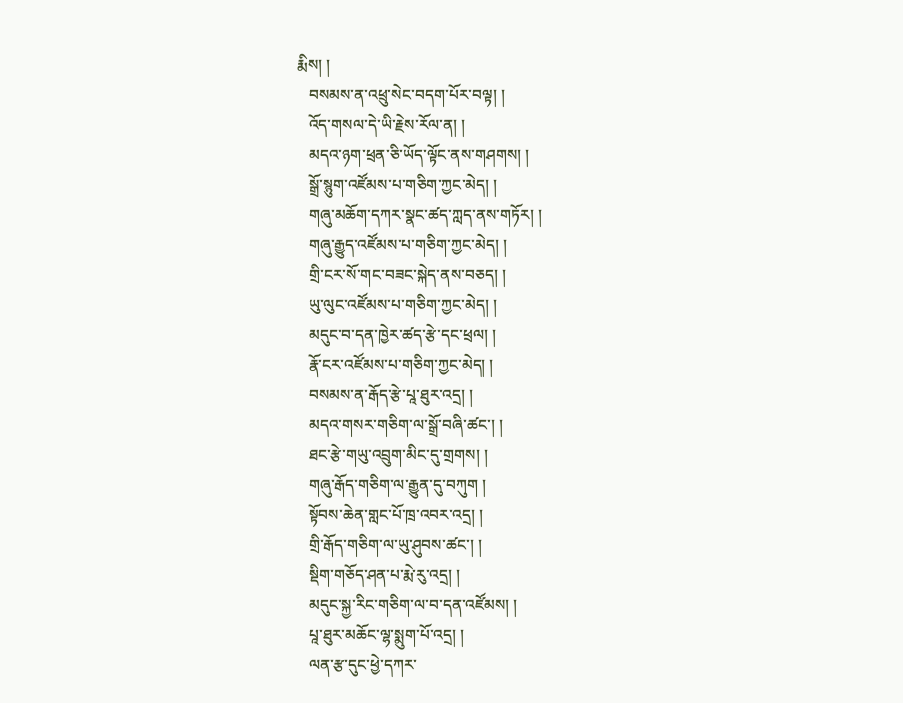རྨིས། །
   བསམས་ན་འཕྲུ་སེང་བདག་པོར་བལྟ། །
   འོད་གསལ་དེ་ཡི་རྗེས་རོལ་ན། །
   མདའ་ཉག་ཕྲན་ཅི་ཡོད་ལྟོང་ནས་གཤགས། །
   སྒྲོ་སྙུག་འཛོམས་པ་གཅིག་ཀྱང་མེད། །
   གཞུ་མཆོག་དཀར་སྣང་ཚད་ཀླད་ནས་གཏོར། །
   གཞུ་རྒྱུད་འཛོམས་པ་གཅིག་ཀྱང་མེད། །
   གྲི་ངར་སོ་གང་བཟང་སྐེད་ནས་བཅད། །
   ཡུ་ལུང་འཛོམས་པ་གཅིག་ཀྱང་མེད། །
   མདུང་བ་དན་ཁྱེར་ཚད་རྩེ་དང་ཕྲལ། །
   རྣོ་ངར་འཛོམས་པ་གཅིག་ཀྱང་མེད། །
   བསམས་ན་རྒོད་རྩེ་པཱ་ཐུར་འདྲ། །
   མདའ་གསར་གཅིག་ལ་སྒྲོ་བཞི་ཚང་། །
   ཐང་རྩེ་གཡུ་འབྲུག་མིང་དུ་གྲགས། །
   གཞུ་རྒོད་གཅིག་ལ་རྒྱུན་དུ་བཀུག །
   སྟོབས་ཆེན་གླང་པོ་ཁྲ་འབར་འདྲ། །
   གྲི་རྒོད་གཅིག་ལ་ཡུ་ཤུབས་ཚང་། །
   སྡིག་གཅོད་ཤན་པ་རྨེ་རུ་འདྲ། །
   མདུང་སྐྱ་རིང་གཅིག་ལ་བ་དན་འཛོམས། །
   པཱ་ཐུར་མཆོང་ལྷ་སྨུག་པོ་འདྲ། །
   ལན་རྩ་དུང་ཕྱེ་དཀར་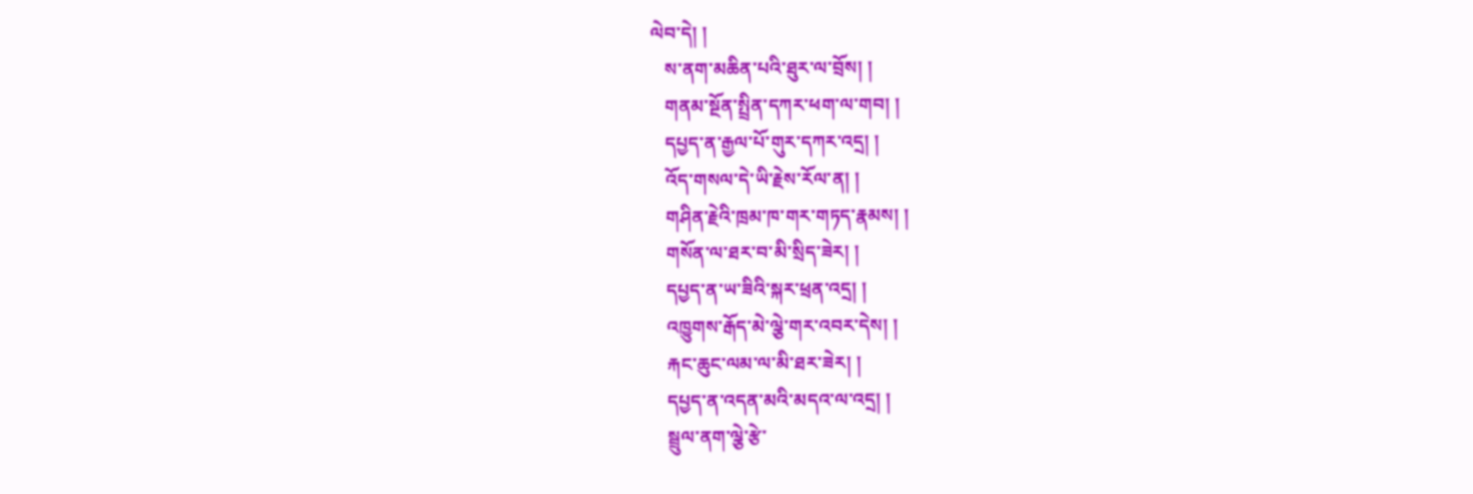ལེབ་དེ། །
   ས་ནག་མཆིན་པའི་ཐུར་ལ་བྲོས། །
   གནམ་སྔོན་སྤྲིན་དཀར་ཕག་ལ་གབ། །
   དཔྱད་ན་རྒྱལ་པོ་གུར་དཀར་འདྲ། །
   འོད་གསལ་དེ་ཡི་རྗེས་རོལ་ན། །
   གཤིན་རྗེའི་ཁྲམ་ཁ་གར་གཏད་རྣམས། །
   གསོན་ལ་ཐར་བ་མི་སྲིད་ཟེར། །
   དཔྱད་ན་ཡ་ཟིའི་སྐར་ཕྲན་འདྲ། །
   འཁྱུགས་རྒོད་མེ་ལྕེ་གར་འབར་དེས། །
   རྐང་ཆུང་ལམ་ལ་མི་ཐར་ཟེར། །
   དཔྱད་ན་འདན་མའི་མདའ་ལ་འདྲ། །
   སྦྲུལ་ནག་ལྕེ་རྩེ་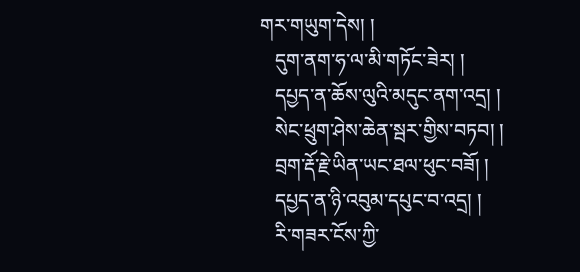གར་གཡུག་དེས། །
   དུག་ནག་ཧ་ལ་མི་གཏོང་ཟེར། །
   དཔྱད་ན་ཆོས་ལུའི་མདུང་ནག་འདྲ། །
   སེང་ཕྲུག་ཤེས་ཆེན་སྦར་གྱིས་བཏབ། །
   བྲག་རྡོ་རྗེ་ཡིན་ཡང་ཐལ་ཕུང་བཟོ། །
   དཔྱད་ན་ཉི་འབུམ་དཔུང་བ་འདྲ། །
   རི་གཟར་ངོས་ཀྱི་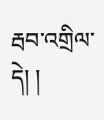རྦབ་འགྲིལ་དེ། །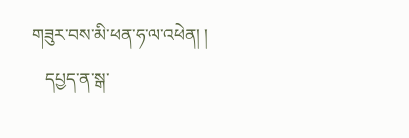གཟུར་བས་མི་ཕན་ཧ་ལ་འཕེན། །
   དཔྱད་ན་སྒ་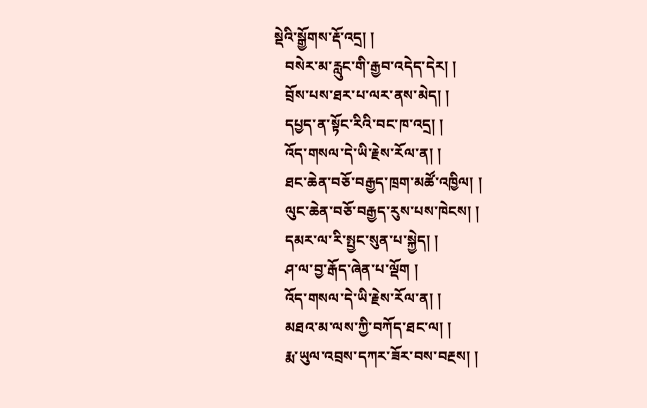སྡེའི་སྒྱོགས་རྡོ་འདྲ། །
   བསེར་མ་རླུང་གི་རྒྱབ་འདེད་དེར། །
   བྲོས་པས་ཐར་པ་ལར་ནས་མེད། །
   དཔྱད་ན་སྟོང་རིའི་བང་ཁ་འདྲ། །
   འོད་གསལ་དེ་ཡི་རྗེས་རོལ་ན། །
   ཐང་ཆེན་བཅོ་བརྒྱད་ཁྲག་མཚོ་འཁྱིལ། །
   ལུང་ཆེན་བཅོ་བརྒྱད་རུས་པས་ཁེངས། །
   དམར་ལ་རི་སྤྱང་སུན་པ་སྐྱེད། །
   ཤ་ལ་བྱ་རྒོད་ཞེན་པ་ལྡོག །
   འོད་གསལ་དེ་ཡི་རྗེས་རོལ་ན། །
   མཐའ་མ་ལས་ཀྱི་བཀོད་ཐང་ལ། །
   རྨ་ཡུལ་འབྲས་དཀར་ཟོར་བས་བརྔས། །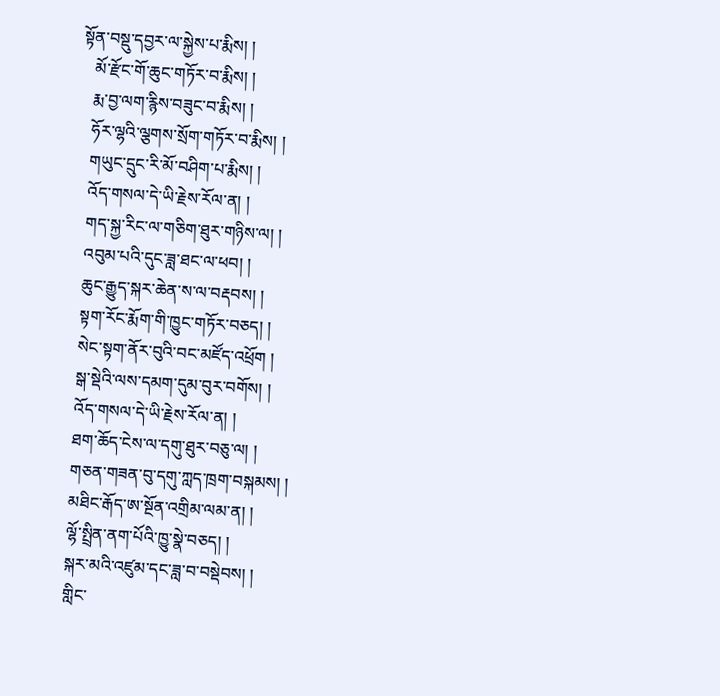སྟོན་བསྡུ་དབྱར་ལ་སྐྱེས་པ་རྨིས། །
   མོ་རྫོང་གོ་ཆུང་གཏོར་བ་རྨིས། །
   རྨ་བྱ་ལག་རྙིས་བཟུང་བ་རྨིས། །
   ཧོར་ལྷའི་ལྕགས་སྲོག་གཏོར་བ་རྨིས། །
   གཡུང་དྲུང་རི་མོ་བཤིག་པ་རྨིས། །
   འོད་གསལ་དེ་ཡི་རྗེས་རོལ་ན། །
   གད་སྐྱ་རིང་ལ་གཅིག་ཐུར་གཉིས་ལ། །
   འབུམ་པའི་དུང་ཟླ་ཐང་ལ་ཕབ། །
   ཆུང་རྒྱུད་སྐར་ཆེན་ས་ལ་བརྡབས། །
   སྟག་རོང་རྨོག་གི་ཁྱུང་གཏོར་བཅད། །
   སེང་སྟག་ནོར་བུའི་བང་མཛོད་འཕྲོག །
   སྒ་སྡེའི་ལས་དམག་དུམ་བུར་བགོས། །
   འོད་གསལ་དེ་ཡི་རྗེས་རོལ་ན། །
   ཐག་ཆོད་ངེས་ལ་དགུ་ཐུར་བཅུ་ལ། །
   གཅན་གཟན་བུ་དགུ་ཀླད་ཁྲག་བསྐམས། །
   མཐིང་རྒོད་ཨ་སྔོན་འགྲིམ་ལམ་ན། །
   ལྷོ་སྤྲིན་ནག་པོའི་ཁྱུ་སྣེ་བཅད། །
   སྐར་མའི་འཛུམ་དང་ཟླ་བ་བསྡེབས། །
   གླིང་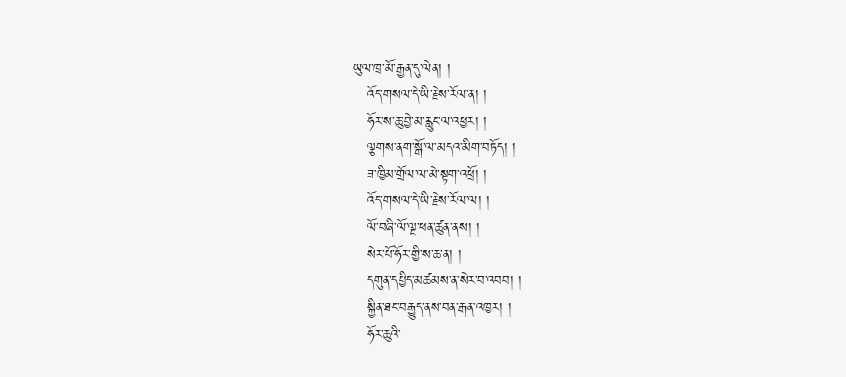ཡུལ་ཁྲ་མོ་རྒྱན་དུ་ལེན། །
   འོད་གསལ་དེ་ཡི་རྗེས་རོལ་ན། །
   ཧོར་ས་ཆུ་བྱེ་མ་རླུང་ལ་འཕྱར། །
   ལྕགས་ནག་སྒོ་ལ་མདའ་མིག་བཏོད། །
   ཟ་ཁྱིམ་གྲོལ་ལ་མེ་སྟག་འཕྲོ། །
   འོད་གསལ་དེ་ཡི་རྗེས་རོལ་ལ། །
   ལོ་བཞི་ལོ་ལྔ་ཕན་ཚུན་ནས། །
   སེར་པོ་ཧོར་གྱི་ས་ཆ་ན། །
   དགུན་དཔྱིད་མཚམས་ན་སེར་བ་འབབ། །
   སྐྱིན་ཐང་བརྒྱུད་ནས་བན་རྒན་འཁྱར། །
   ཧོར་ཆུའི་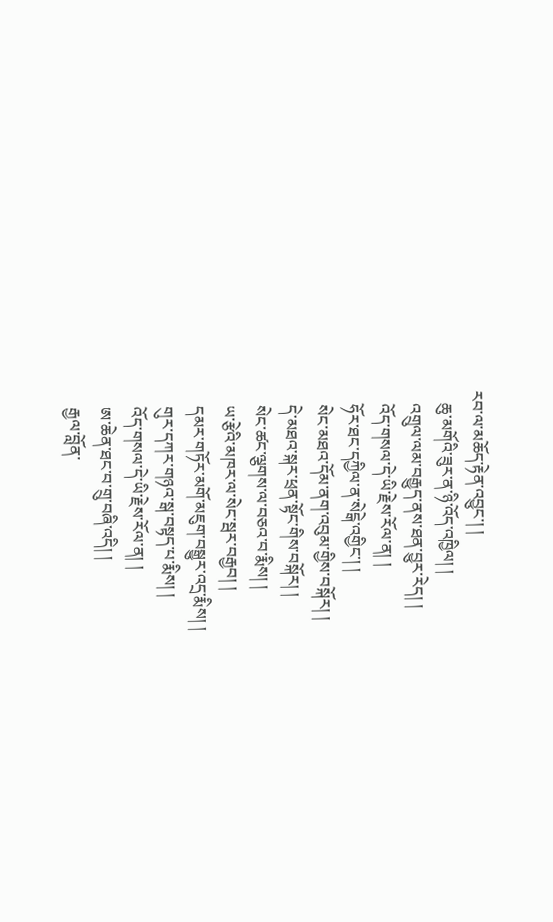རབ་ལ་མཆོད་རྟེན་འབྱུང་། །
   ཆུ་མགོའི་ཟུར་ན་ཉི་འོད་འཁྱིལ། །
   འགྲུལ་ལམ་བརྒྱུད་ནས་ཐན་བྱུར་རེད། །
   འོད་གསལ་དེ་ཡི་རྗེས་རོལ་ན། །
   ཧོར་ཐང་དཀྱིལ་ན་སེངྒེ་འགྱིང་། །
   སེང་མཐའ་དོམ་ནག་འབུམ་གྱིས་བསྐོར། །
   དེ་མཐའ་སྐར་ཕྲན་སྟོང་གིས་བསྐོར། །
   སེང་ཚང་ལྕགས་ལ་བཅའ་བ་རྨིས། །
   ཡ་རྩེའི་མཁར་ལ་སེང་སྦར་བརྒྱབ། །
   དམར་གཏོར་མགོ་མཇུག་བསྒྱུར་འདྲ་རྨིས། །
   གུར་དཀར་གཉའ་སྒ་བསྟད་པ་རྨིས། །
   འོད་གསལ་དེ་ཡི་རྗེས་རོལ་ན། །
   ཨ་ཆེན་ཐང་བ་གྲུ་བཞི་འདི། །
   རྒྱལ་བློན་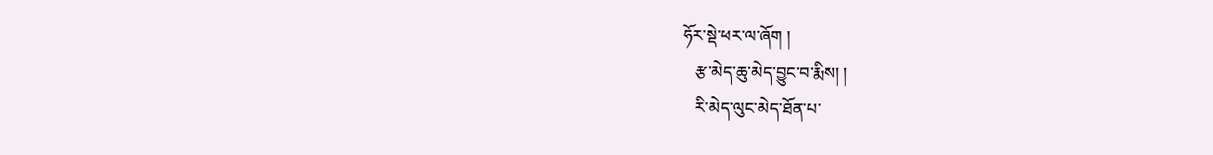ཧོར་སྡེ་ཕར་ལ་ཞོག །
   རྩ་མེད་ཆུ་མེད་བྱུང་བ་རྨིས། །
   རི་མེད་ལུང་མེད་ཐོན་པ་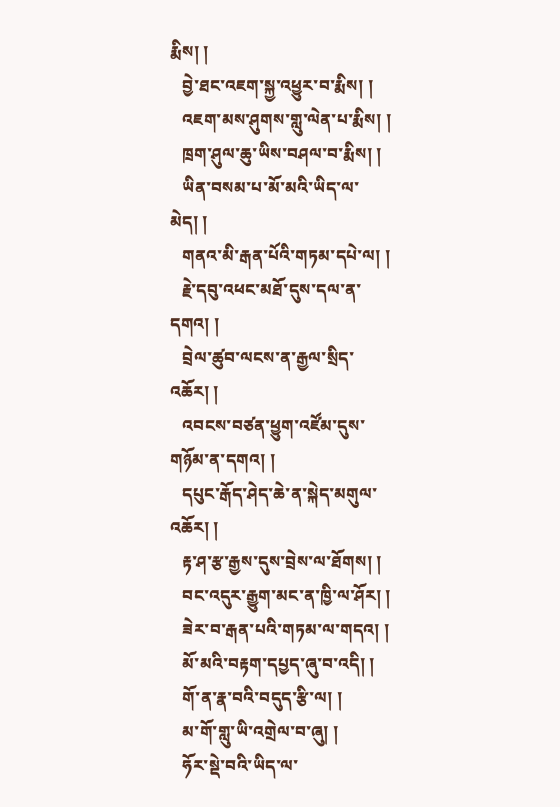རྨིས། །
   བྱེ་ཐང་འཇག་སྐྱ་འཕྱུར་བ་རྨིས། །
   འཇག་མས་ཤུགས་གླུ་ལེན་པ་རྨིས། །
   ཁྲག་ཤུལ་ཆུ་ཡིས་བཤལ་བ་རྨིས། །
   ཡིན་བསམ་པ་མོ་མའི་ཡིད་ལ་མེད། །
   གནའ་མི་རྒན་པོའི་གཏམ་དཔེ་ལ། །
   རྗེ་དབུ་འཕང་མཐོ་དུས་དལ་ན་དགའ། །
   བྲེལ་ཚུབ་ལངས་ན་རྒྱལ་སྲིད་འཆོར། །
   འབངས་བཙན་ཕྱུག་འཛོམ་དུས་གཉོམ་ན་དགའ། །
   དཔུང་རྒོད་ཤེད་ཆེ་ན་སྐེད་མགུལ་འཆོར། །
   རྟ་ཤ་རྩ་རྒྱས་དུས་བྲེས་ལ་ཐོགས། །
   བང་འདུར་རྒྱུག་མང་ན་ཁྱི་ལ་ཤོར། །
   ཟེར་བ་རྒན་པའི་གཏམ་ལ་གདའ། །
   མོ་མའི་བརྟག་དཔྱད་ཞུ་བ་འདི། །
   གོ་ན་རྣ་བའི་བདུད་རྩི་ལ། །
   མ་གོ་གླུ་ཡི་འགྲེལ་བ་ཞུ། །
   ཧོར་སྡེ་བའི་ཡིད་ལ་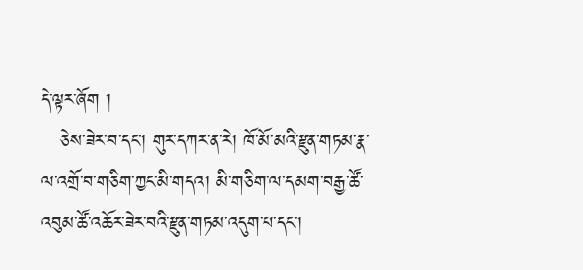དེ་ལྟར་ཞོག །
   ཅེས་ཟེར་བ་དང་། གུར་དཀར་ན་རེ། ཁོ་མོ་མའི་རྫུན་གཏམ་རྣ་ལ་འགྲོ་བ་གཅིག་ཀྱང་མི་གདའ། མི་གཅིག་ལ་དམག་བརྒྱ་ཚོ་འབུམ་ཚོ་འཆོར་ཟེར་བའི་རྫུན་གཏམ་འདུག་པ་དང་།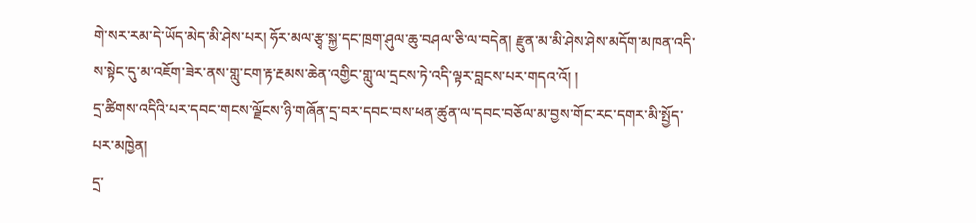གེ་སར་རམ་དེ་ཡོད་མེད་མི་ཤེས་པར། ཧོར་མལ་རྩྭ་སྐྱ་དང་ཁྲག་ཤུལ་ཆུ་བཤལ་ཅི་ལ་བདེན། རྫུན་མ་མི་ཤེས་ཤེས་མདོག་མཁན་འདི་ས་སྟེང་དུ་མ་འཇོག་ཟེར་ནས་གླུ་ངག་རྟ་རྔམས་ཆེན་འགྱིང་གླུ་ལ་དྲངས་ཏེ་འདི་ལྟར་བླངས་པར་གདའ་འོ། །
དྲ་ཚིགས་འདིའི་པར་དབང་གངས་ལྗོངས་ཉི་གཞོན་དྲ་བར་དབང་བས་ཕན་ཚུན་ལ་དབང་བཅོལ་མ་བྱས་གོང་རང་དགར་མི་སྤྱོད་པར་མཁྱེན།
དྲ་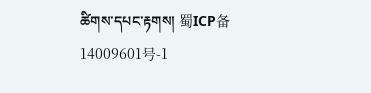ཚིགས་དཔང་རྟགས། 蜀ICP备14009601号-1